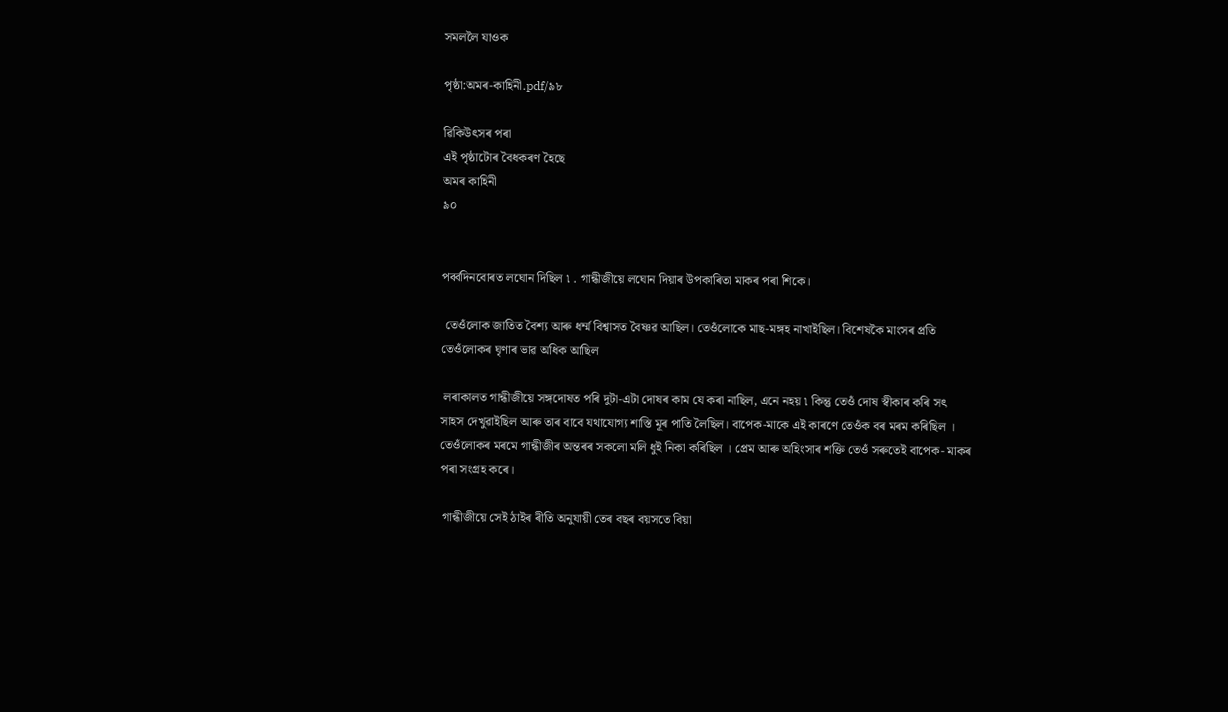সমললৈ যাওক

পৃষ্ঠা:অমৰ-কাহিনী.pdf/৯৮

ৱিকিউৎসৰ পৰা
এই পৃষ্ঠাটোৰ বৈধকৰণ হৈছে
অমৰ কাহিনী
৯০


পৰ্ব্বদিনবোৰত লঘোন দিছিল ৷ . গান্ধীজীয়ে লঘোন দিয়াৰ উপকাৰিতা মাকৰ পৰা শিকে।

 তেওঁলোক জাতিত বৈশ্য আৰু ধৰ্ম্ম বিশ্বাসত বৈষ্ণৱ আছিল। তেওঁলোকে মাছ-মঙ্গহ নাখাইছিল। বিশেষকৈ মাংসৰ প্ৰতি তেওঁলোকৰ ঘৃণাৰ ভাৱ অধিক আছিল

 লৰাকালত গান্ধীজীয়ে সঙ্গদোষত পৰি দুটা-এটা দোষৰ কাম যে কৰা নাছিল, এনে নহয় ৷ কিন্তু তেওঁ দোষ স্বীকাৰ কৰি স‍ৎ সাহস দেখুৱাইছিল আৰু তাৰ বাবে যথাযোগ্য শাস্তি মূৰ পাতি লৈছিল। বাপেক-মাকে এই কাৰণে তেওঁক বৰ মৰম কৰিছিল । তেওঁলোকৰ মৰমে গান্ধীজীৰ অন্তৰৰ সকলো মলি ধুই নিকা কৰিছিল । প্ৰেম আৰু অহিংসাৰ শক্তি তেওঁ সৰুতেই বাপেক- মাকৰ পৰা সংগ্ৰহ কৰে।

 গান্ধীজীয়ে সেই ঠাইৰ ৰীতি অনুযায়ী তেৰ বছৰ বয়সতে বিয়া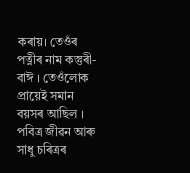কৰায়। তেওঁৰ পত্নীৰ নাম কস্তুৰী-বাঈ । তেওঁলোক প্ৰায়েই সমান বয়সৰ আছিল । পবিত্ৰ জীৱন আৰু সাধু চৰিত্ৰৰ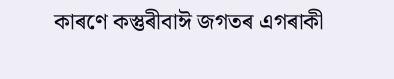কাৰণে কস্তুৰীবাঈ জগতৰ এগৰাকী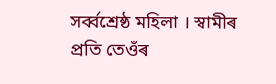সৰ্ব্বশ্ৰেষ্ঠ মহিলা । স্বামীৰ প্ৰতি তেওঁৰ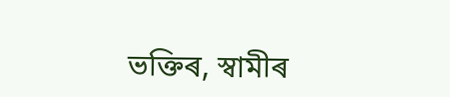ভক্তিৰ, স্বামীৰ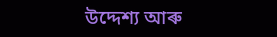উদ্দেশ্য আৰু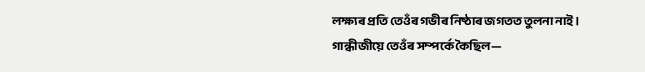লক্ষ্যৰ প্ৰতি তেওঁৰ গভীৰ নিষ্ঠাৰ জগতত তুলনা নাই । গান্ধীজীয়ে তেওঁৰ সম্পৰ্কে কৈছিল—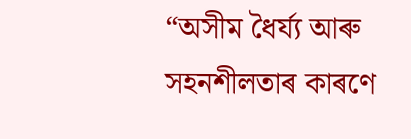“অসীম ধৈৰ্য্য আৰু সহনশীলতাৰ কাৰণে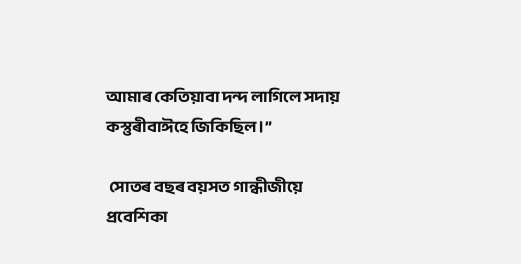আমাৰ কেতিয়াবা দন্দ লাগিলে সদায় কস্তুৰীবাঈহে জিকিছিল।”

 সোতৰ বছৰ বয়সত গান্ধীজীয়ে প্রবেশিকা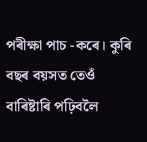পৰীক্ষা পাচ -কৰে। কুৰি বছৰ বয়সত তেওঁ বাৰিষ্টাৰি পঢ়িবলৈ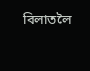বিলাতলৈ